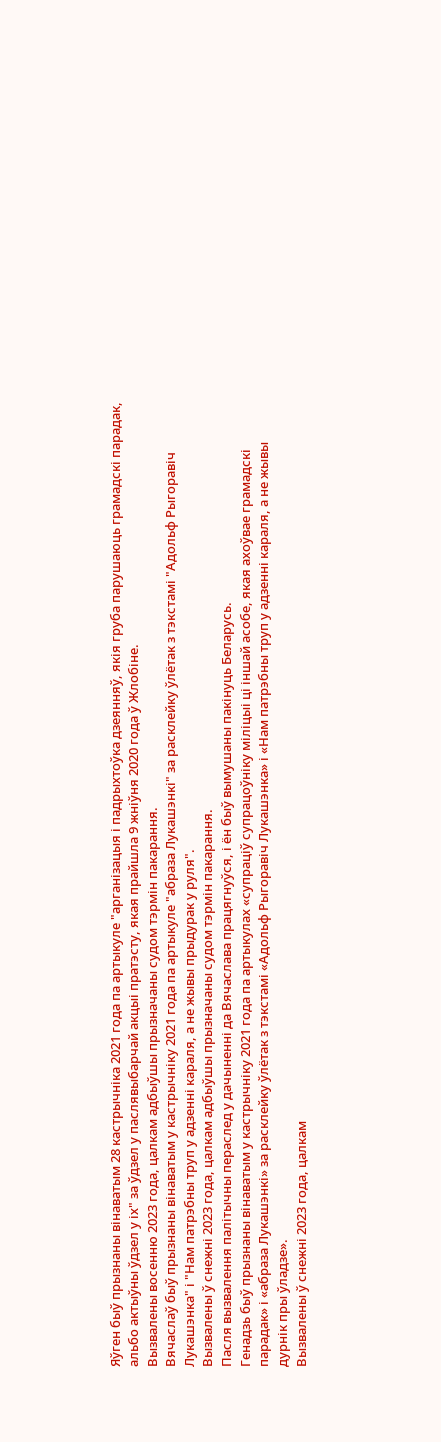Яўген быў прызнаны вінаватым 28 кастрычніка 2021 года па артыкуле "арганізацыя і падрыхтоўка дзеянняў, якія груба парушаюць грамадскі парадак, альбо актыўны ўдзел у іх" за ўдзел у паслявыбарчай акцыі пратэсту, якая прайшла 9 жніўня 2020 года ў Жлобіне.
Вызвалены восенню 2023 года, цалкам адбыўшы прызначаны судом тэрмін пакарання.
Вячаслаў быў прызнаны вінаватым у кастрычніку 2021 года па артыкуле "абраза Лукашэнкі" за расклейку ўлётак з тэкстамі "Адольф Рыгоравіч Лукашэнка" і "Нам патрэбны труп у адзенні караля, а не жывы прыдурак у руля".
Вызвалены ў снежні 2023 года, цалкам адбыўшы прызначаны судом тэрмін пакарання.
Пасля вызвалення палітычны пераслед у дачыненні да Вячаслава працягнуўся, і ён быў вымушаны пакінуць Беларусь.
Генадзь быў прызнаны вінаватым у кастрычніку 2021 года па артыкулах «супраціў супрацоўніку міліцыі ці іншай асобе, якая ахоўвае грамадскі парадак» і «абраза Лукашэнкі» за расклейку ўлётак з тэкстамі «Адольф Рыгоравіч Лукашэнка» і «Нам патрэбны труп у адзенні караля, а не жывы дурнік пры ўладзе».
Вызвалены ў снежні 2023 года, цалкам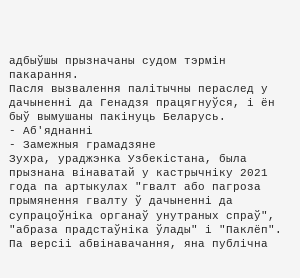адбыўшы прызначаны судом тэрмін пакарання.
Пасля вызвалення палітычны пераслед у дачыненні да Генадзя працягнуўся, і ён быў вымушаны пакінуць Беларусь.
- Аб'яднанні
- Замежныя грамадзяне
Зухра, ураджэнка Узбекістана, была прызнана вінаватай у кастрычніку 2021 года па артыкулах "гвалт або пагроза прымянення гвалту ў дачыненні да супрацоўніка органаў унутраных спраў", "абраза прадстаўніка ўлады" і "Паклёп". Па версіі абвінавачання, яна публічна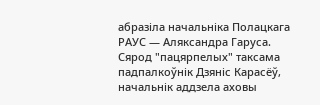абразіла начальніка Полацкага РАУС — Аляксандра Гаруса. Сярод "пацярпелых" таксама падпалкоўнік Дзяніс Карасёў, начальнік аддзела аховы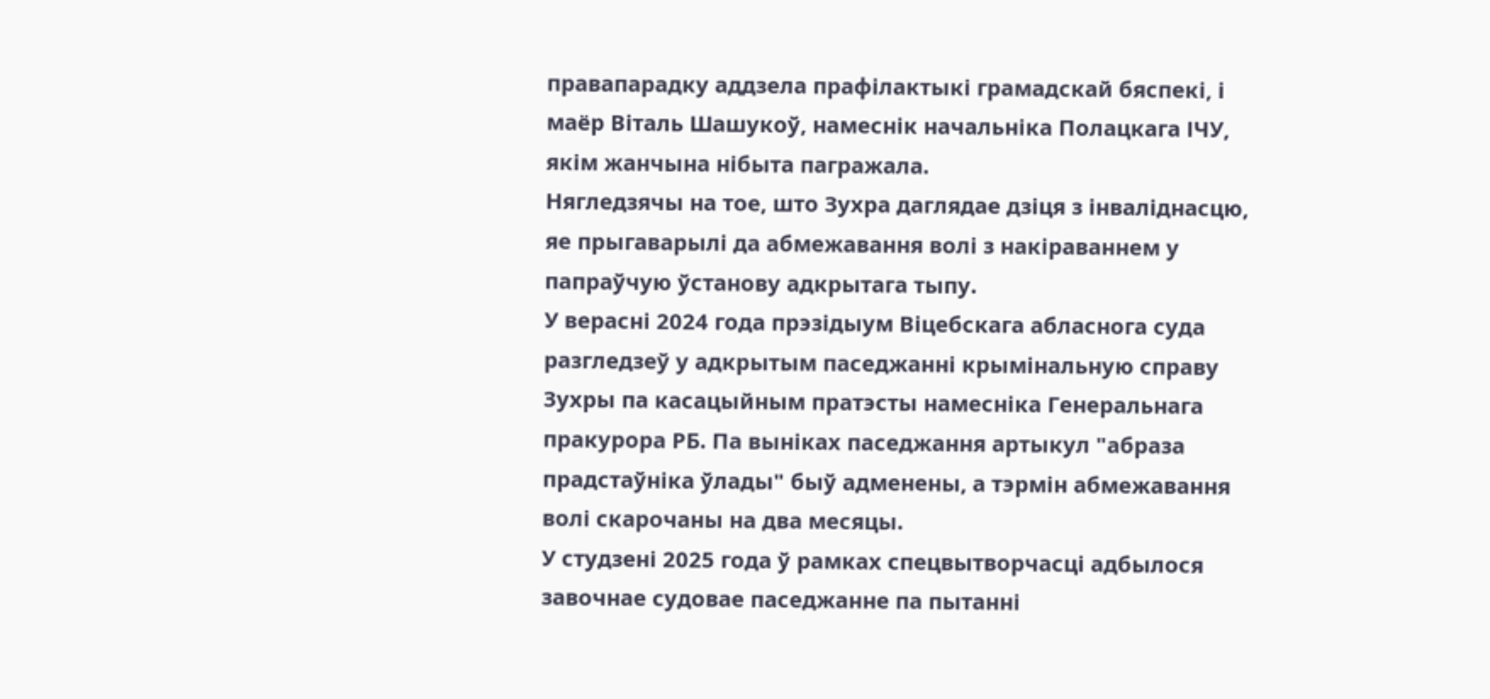правапарадку аддзела прафілактыкі грамадскай бяспекі, і маёр Віталь Шашукоў, намеснік начальніка Полацкага ІЧУ, якім жанчына нібыта пагражала.
Нягледзячы на тое, што Зухра даглядае дзіця з інваліднасцю, яе прыгаварылі да абмежавання волі з накіраваннем у папраўчую ўстанову адкрытага тыпу.
У верасні 2024 года прэзідыум Віцебскага абласнога суда разгледзеў у адкрытым паседжанні крымінальную справу Зухры па касацыйным пратэсты намесніка Генеральнага пракурора РБ. Па выніках паседжання артыкул "абраза прадстаўніка ўлады" быў адменены, а тэрмін абмежавання волі скарочаны на два месяцы.
У студзені 2025 года ў рамках спецвытворчасці адбылося завочнае судовае паседжанне па пытанні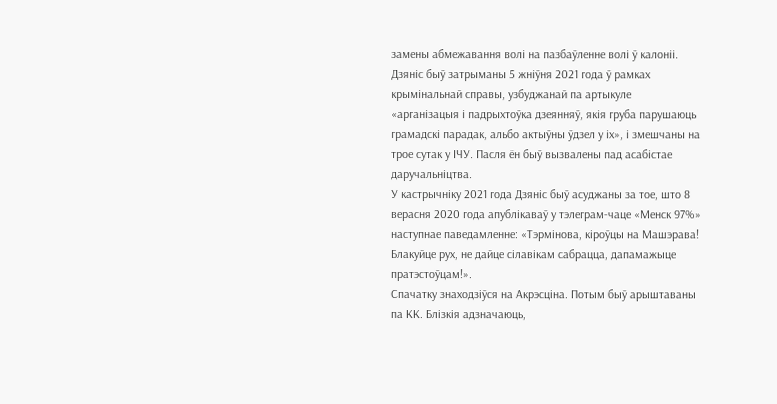замены абмежавання волі на пазбаўленне волі ў калоніі.
Дзяніс быў затрыманы 5 жніўня 2021 года ў рамках крымінальнай справы, узбуджанай па артыкуле «арганізацыя і падрыхтоўка дзеянняў, якія груба парушаюць грамадскі парадак, альбо актыўны ўдзел у іх», і змешчаны на трое сутак у ІЧУ. Пасля ён быў вызвалены пад асабістае даручальніцтва.
У кастрычніку 2021 года Дзяніс быў асуджаны за тое, што 8 верасня 2020 года апублікаваў у тэлеграм-чаце «Менск 97%» наступнае паведамленне: «Тэрмінова, кіроўцы на Машэрава! Блакуйце рух, не дайце сілавікам сабрацца, дапамажыце пратэстоўцам!».
Спачатку знаходзіўся на Акрэсціна. Потым быў арыштаваны па КК. Блізкія адзначаюць,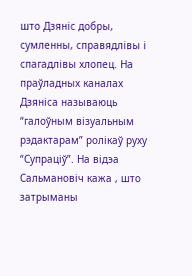што Дзяніс добры, сумленны, справядлівы і спагадлівы хлопец. На праўладных каналах Дзяніса называюць “галоўным візуальным рэдактарам” ролікаў руху “Супраціў”. На відэа Сальмановіч кажа , што затрыманы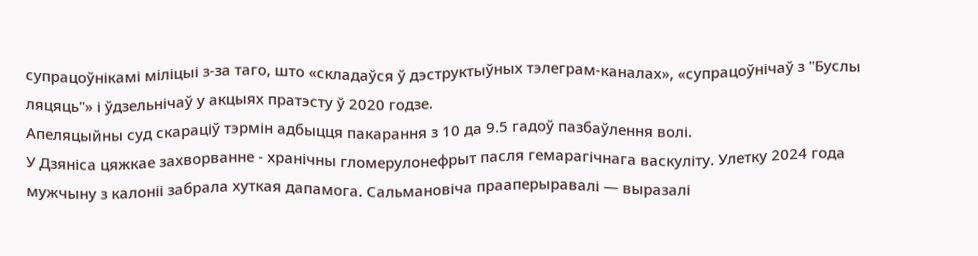супрацоўнікамі міліцыі з-за таго, што «складаўся ў дэструктыўных тэлеграм-каналах», «супрацоўнічаў з "Буслы ляцяць"» і ўдзельнічаў у акцыях пратэсту ў 2020 годзе.
Апеляцыйны суд скараціў тэрмін адбыцця пакарання з 10 да 9.5 гадоў пазбаўлення волі.
У Дзяніса цяжкае захворванне - хранічны гломерулонефрыт пасля гемарагічнага васкуліту. Улетку 2024 года мужчыну з калоніі забрала хуткая дапамога. Сальмановіча прааперыравалі — выразалі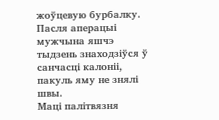жоўцевую бурбалку. Пасля аперацыі мужчына яшчэ тыдзень знаходзіўся ў санчасці калоніі, пакуль яму не знялі швы.
Маці палітвязня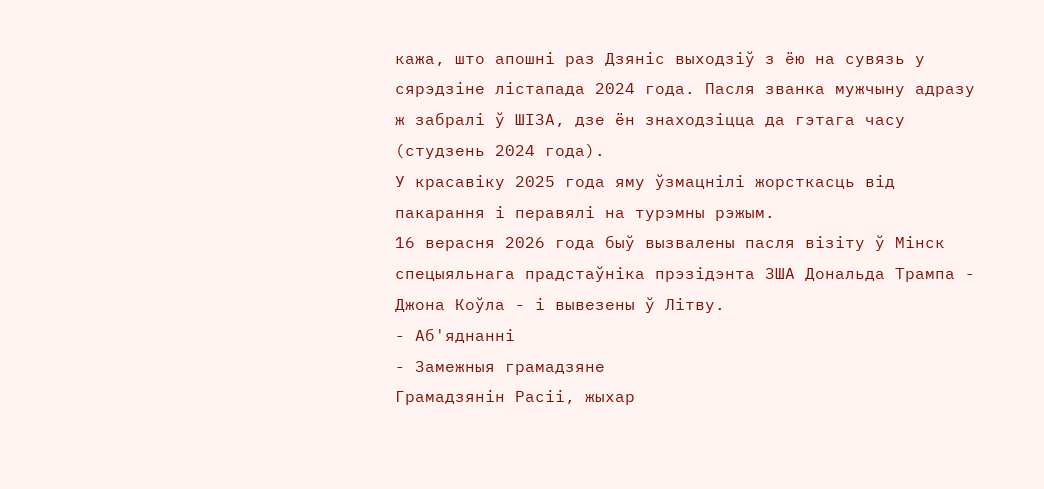кажа, што апошні раз Дзяніс выходзіў з ёю на сувязь у сярэдзіне лістапада 2024 года. Пасля званка мужчыну адразу ж забралі ў ШІЗА, дзе ён знаходзіцца да гэтага часу (студзень 2024 года).
У красавіку 2025 года яму ўзмацнілі жорсткасць від пакарання і перавялі на турэмны рэжым.
16 верасня 2026 года быў вызвалены пасля візіту ў Мінск спецыяльнага прадстаўніка прэзідэнта ЗША Дональда Трампа - Джона Коўла - і вывезены ў Літву.
- Аб'яднанні
- Замежныя грамадзяне
Грамадзянін Расіі, жыхар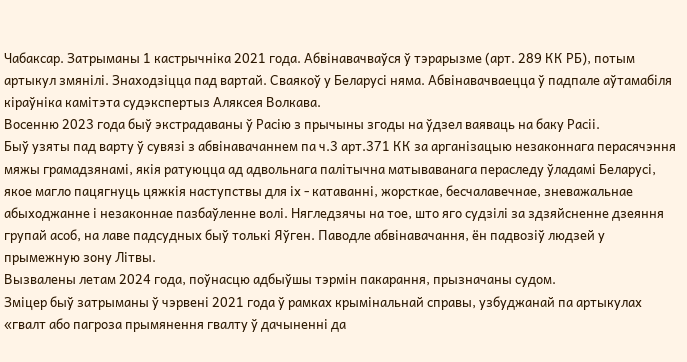Чабаксар. Затрыманы 1 кастрычніка 2021 года. Абвінавачваўся ў тэрарызме (арт. 289 КК РБ), потым артыкул змянілі. Знаходзіцца пад вартай. Сваякоў у Беларусі няма. Абвінавачваецца ў падпале аўтамабіля кіраўніка камітэта судэкспертыз Аляксея Волкава.
Восенню 2023 года быў экстрадаваны ў Расію з прычыны згоды на ўдзел ваяваць на баку Расіі.
Быў узяты пад варту ў сувязі з абвінавачаннем па ч.3 арт.371 КК за арганізацыю незаконнага перасячэння мяжы грамадзянамі, якія ратуюцца ад адвольнага палітычна матываванага пераследу ўладамі Беларусі, якое магло пацягнуць цяжкія наступствы для іх - катаванні, жорсткае, бесчалавечнае, зневажальнае абыходжанне і незаконнае пазбаўленне волі. Нягледзячы на тое, што яго судзілі за здзяйсненне дзеяння групай асоб, на лаве падсудных быў толькі Яўген. Паводле абвінавачання, ён падвозіў людзей у прымежную зону Літвы.
Вызвалены летам 2024 года, поўнасцю адбыўшы тэрмін пакарання, прызначаны судом.
Зміцер быў затрыманы ў чэрвені 2021 года ў рамках крымінальнай справы, узбуджанай па артыкулах «гвалт або пагроза прымянення гвалту ў дачыненні да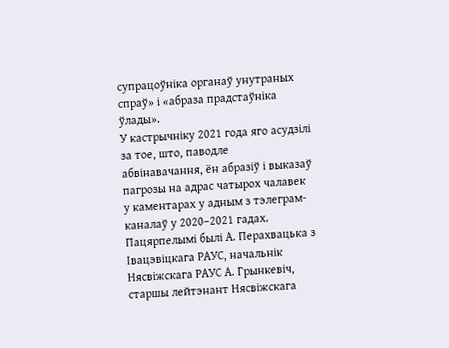супрацоўніка органаў унутраных спраў» і «абраза прадстаўніка ўлады».
У кастрычніку 2021 года яго асудзілі за тое, што, паводле абвінавачання, ён абразіў і выказаў пагрозы на адрас чатырох чалавек у каментарах у адным з тэлеграм-каналаў у 2020–2021 гадах. Пацярпелымі былі А. Перахвацька з Івацэвіцкага РАУС, начальнік Нясвіжскага РАУС А. Грынкевіч, старшы лейтэнант Нясвіжскага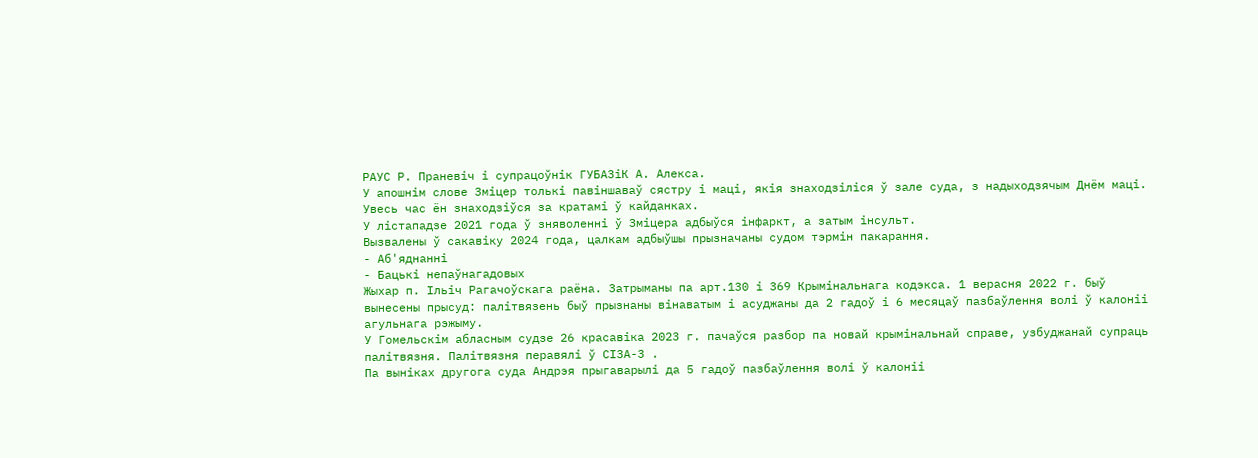РАУС Р. Праневіч і супрацоўнік ГУБАЗіК А. Алекса.
У апошнім слове Зміцер толькі павіншаваў сястру і маці, якія знаходзіліся ў зале суда, з надыходзячым Днём маці. Увесь час ён знаходзіўся за кратамі ў кайданках.
У лістападзе 2021 года ў зняволенні ў Зміцера адбыўся інфаркт, а затым інсульт.
Вызвалены ў сакавіку 2024 года, цалкам адбыўшы прызначаны судом тэрмін пакарання.
- Аб'яднанні
- Бацькі непаўнагадовых
Жыхар п. Ільіч Рагачоўскага раёна. Затрыманы па арт.130 і 369 Крымінальнага кодэкса. 1 верасня 2022 г. быў вынесены прысуд: палітвязень быў прызнаны вінаватым і асуджаны да 2 гадоў і 6 месяцаў пазбаўлення волі ў калоніі агульнага рэжыму.
У Гомельскім абласным судзе 26 красавіка 2023 г. пачаўся разбор па новай крымінальнай справе, узбуджанай супраць палітвязня. Палітвязня перавялі ў СІЗА-3 .
Па выніках другога суда Андрэя прыгаварылі да 5 гадоў пазбаўлення волі ў калоніі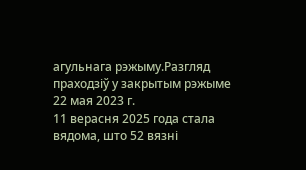агульнага рэжыму.Разгляд праходзіў у закрытым рэжыме 22 мая 2023 г.
11 верасня 2025 года стала вядома, што 52 вязні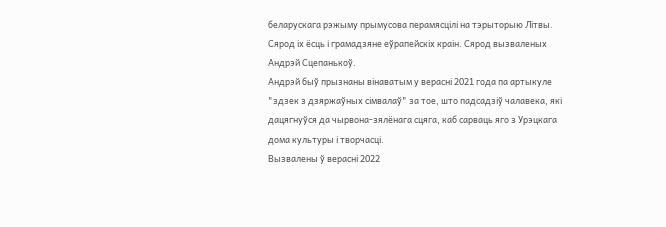беларускага рэжыму прымусова перамясцілі на тэрыторыю Літвы. Сярод іх ёсць і грамадзяне еўрапейскіх краін. Сярод вызваленых Андрэй Сцепанькоў.
Андрэй быў прызнаны вінаватым у верасні 2021 года па артыкуле "здзек з дзяржаўных сімвалаў" за тое, што падсадзіў чалавека, які дацягнуўся да чырвона-зялёнага сцяга, каб сарваць яго з Урэцкага дома культуры і творчасці.
Вызвалены ў верасні 2022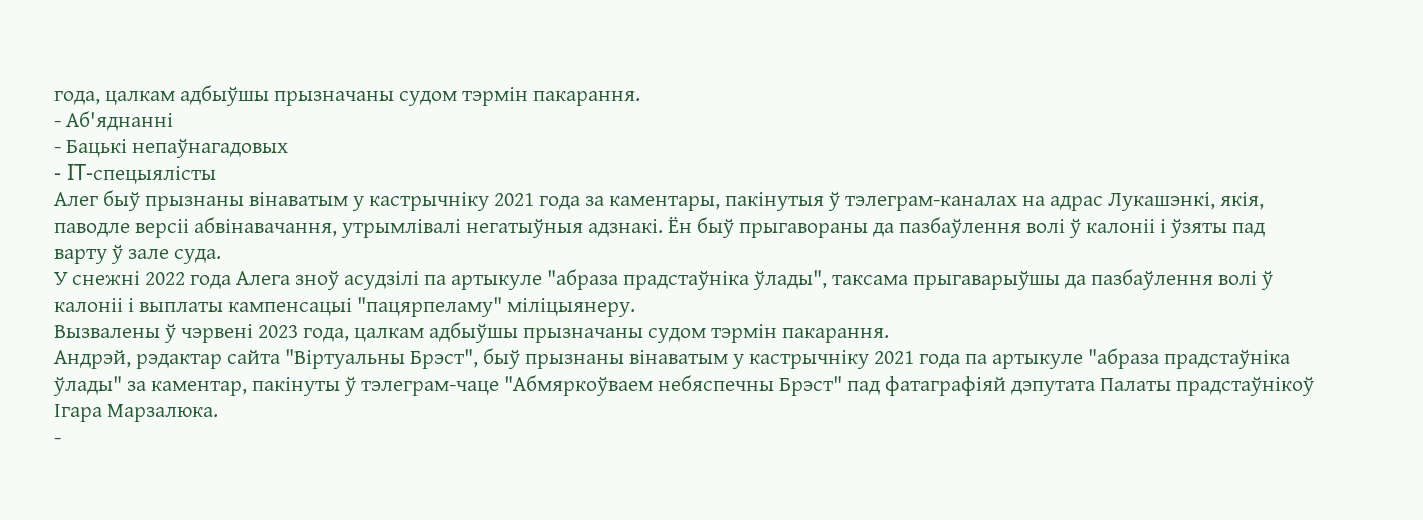года, цалкам адбыўшы прызначаны судом тэрмін пакарання.
- Аб'яднанні
- Бацькі непаўнагадовых
- IT-спецыялісты
Алег быў прызнаны вінаватым у кастрычніку 2021 года за каментары, пакінутыя ў тэлеграм-каналах на адрас Лукашэнкі, якія, паводле версіі абвінавачання, утрымлівалі негатыўныя адзнакі. Ён быў прыгавораны да пазбаўлення волі ў калоніі і ўзяты пад варту ў зале суда.
У снежні 2022 года Алега зноў асудзілі па артыкуле "абраза прадстаўніка ўлады", таксама прыгаварыўшы да пазбаўлення волі ў калоніі і выплаты кампенсацыі "пацярпеламу" міліцыянеру.
Вызвалены ў чэрвені 2023 года, цалкам адбыўшы прызначаны судом тэрмін пакарання.
Андрэй, рэдактар сайта "Віртуальны Брэст", быў прызнаны вінаватым у кастрычніку 2021 года па артыкуле "абраза прадстаўніка ўлады" за каментар, пакінуты ў тэлеграм-чаце "Абмяркоўваем небяспечны Брэст" пад фатаграфіяй дэпутата Палаты прадстаўнікоў Ігара Марзалюка.
-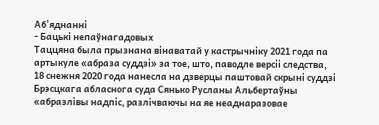Аб'яднанні
- Бацькі непаўнагадовых
Таццяна была прызнана вінаватай у кастрычніку 2021 года па артыкуле «абраза суддзі» за тое, што, паводле версіі следства, 18 снежня 2020 года нанесла на дзверцы паштовай скрыні суддзі Брэсцкага абласнога суда Сянько Русланы Альбертаўны «абразлівы надпіс, разлічваючы на яе неаднаразовае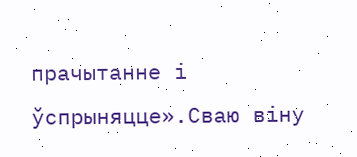прачытанне і ўспрыняцце».Сваю віну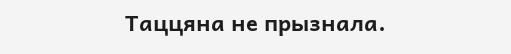Таццяна не прызнала.